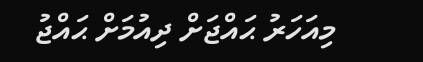މިއަހަރު ޙައްޖަށް ދިއުމަށް ޙައްޖު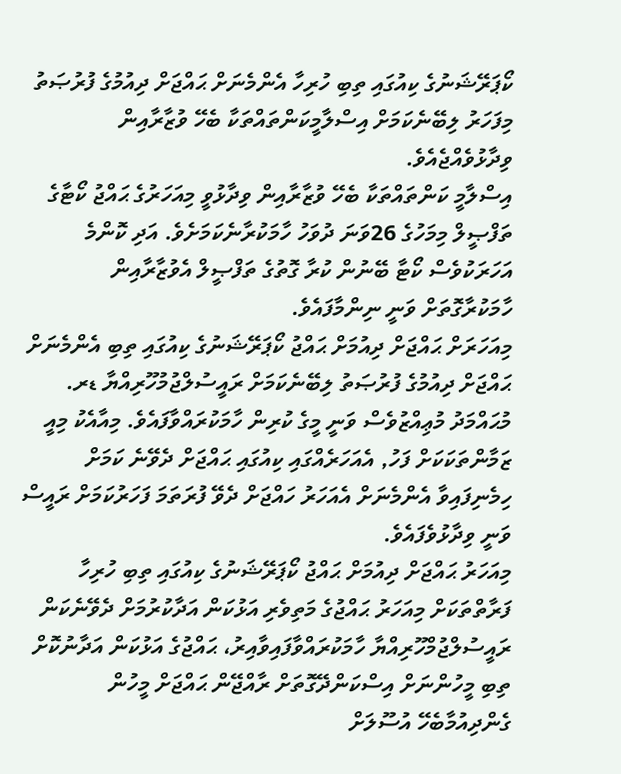ކޯޕަރޭޝަނުގެ ކިއުގައި ތިބި ހުރިހާ އެންމެނަށް ޙައްޖަށް ދިއުމުގެ ފުރުޞަތު މިފަހަރު ލިބޭނެކަމަށް އިސްލާމީކަންތައްތަކާ ބެހޭ ވުޒާރާއިން ވިދާޅުވެއްޖެއެވެ.
އިސްލާމީ ކަންތައްތަކާ ބެހޭ ވުޒާރާއިން ވިދާޅުވީ މިއަހަރުގެ ޙައްޖު ކޯޓާގެ ތަފްޞީލް މިމަހުގެ 26ވަނަ ދުވަހު ހާމަކުރާނެކަމަށެވެ. އަދި ކޮންމެ އަހަރަކުވެސް ކޯޓާ ބޭނުން ކުރާ ގޮތުގެ ތަފްޞީލް އެވުޒާރާއިން ހާމަކުރާގޮތަށް ވަނީ ނިންމާފައެވެ.
މިއަހަރަށް ޙައްޖަށް ދިއުމަށް ޙައްޖު ކޯޕަރޭޝަނުގެ ކިއުގައި ތިބި އެންމެނަށް ޙައްޖަށް ދިއުމުގެ ފުރުޞަތު ލިބޭނެކަމަށް ރައީސުލްޖުމުހޫރިއްޔާ ޑރ. މުޙައްމަދު މުޢިއްޒުވެސް ވަނީ މީގެ ކުރިން ހާމަކުރައްވާފައެވެ. މިއާއެކު މިއީ ޒަމާންތަކަކަށް ފަހު, އެއަހަރެއްގައި ކިއުގައި ޙައްޖަށް ދެވޭނެ ކަމަށް ހިމެނިފައިވާ އެންމެނަށް އެއަހަރު ހައްޖަށް ދެވޭ ފުރަތަމަ ފަހަރުކަމަށް ރައީސް ވަނީ ވިދާޅުވެފައެވެ.
މިއަހަރު ޙައްޖަށް ދިއުމަށް ޙައްޖު ކޯޕަރޭޝަނުގެ ކިއުގައި ތިބި ހުރިހާ ފަރާތްތަކަށް މިއަހަރު ޙައްޖުގެ މަތިވެރި އަޅުކަން އަދާކުރުމަށް ދެވޭނެކަން ރައީސުލްޖުމްހޫރިއްޔާ ހާމަކުރައްވާފައިވާއިރު، ޙައްޖުގެ އަޅުކަން އަދާނުކޮށް ތިބި މީހުންނަށް އިސްކަންދޭގޮތަށް ރާއްޖޭން ޙައްޖަށް މީހުން ގެންދިއުމާބެހޭ އުސޫލަށް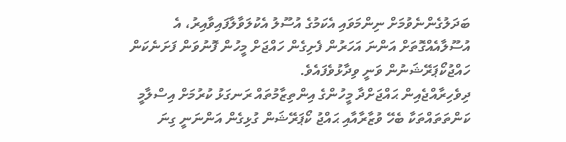ބަދަލުގެންނެވުމަށް ނިންމަވައި އެކަމުގެ އުސޫލު އެކުލަވާލާފައިވާއިރު، އެ އުސޫލާއެއްގޮތަށް އަންނަ އަހަރުން ފެށިގެން ހައްޖަށް މީހުން ފޮނުވަން ފަށަނެކަން ހައްޖުކޯޕަރޭޝަނުން ވަނީ ވިދާޅުވެފައެވެ.
ދިވެހިރާއްޖެއިން ޙައްޖަށްދާ މީހުންގެ އިންތިޒާމުތައް ރަނގަޅު ކުރުމަށް އިސްލާމީ ކަންތަތައްތަކާ ބެހޭ ވުޒާރާއާއި ޙައްޖު ކޯޕަރޭޝަން ގުޅިގެން އަންނަނީ ގިނަ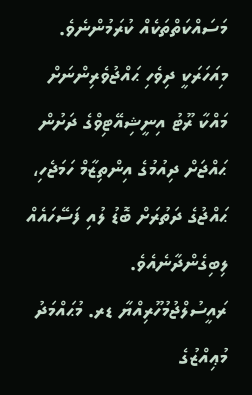މަސައްކަތްތަކެއް ކުރަމުންނެވެ.
މިއަހަރަކީ ދިވެހި ޙައްޖުވެރިންނަށް މައްކާ ރޫޓު އިނީޝިއޭޓިވްގެ ދަށުން ޙައްޖަށް ދިއުމުގެ އިންތިޒާމް ހަމަޖެހި، ޙައްޖުގެ ދަތުރަށް ބޮޑު ލުއި ފަސޭހައެއް ލިބިގެންދާނެއެވެ. ރައީސުލްޖުމުހޫރިއްޔާ ޑރ. މުޙައްމަދު މުޢިއްޒުގެ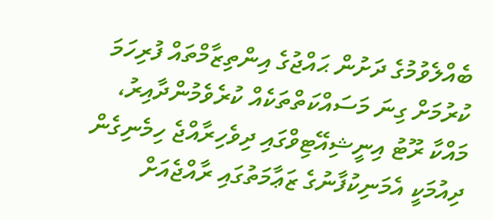ބެއްލެވުމުގެ ދަށުން ޙައްޖުގެ އިންތިޒާމްތައް ފުރިހަމަ ކުރުމަށް ގިނަ މަސައްކަތްތަކެއް ކުރެވެމުންދާއިރު، މައްކާ ރޫޓު އިނީޝިއޭޓިވްގައި ދިވެހިރާއްޖެ ހިމެނިގެން ދިއުމަކީ އެމަނިކުފާނުގެ ޒަޢާމަތުގައި ރާއްޖެއަށް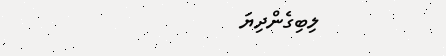ލިބިގެންދިޔަ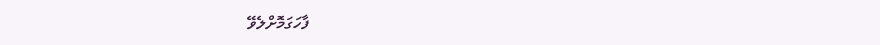ފާހަގަމޮށްލެވޭ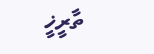ތާރީޚީ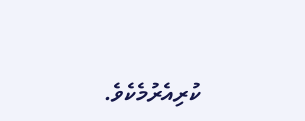ކުރިއެރުމެކެވެ.